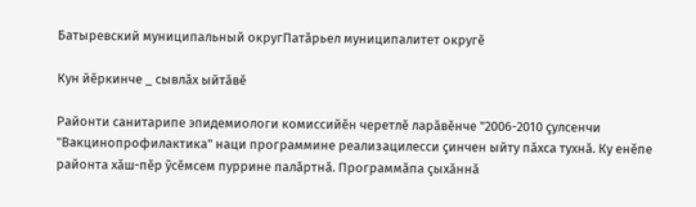Батыревский муниципальный округПатăрьел муниципалитет округĕ

Кун йĕркинче _ сывлăх ыйтăвĕ

Районти санитарипе эпидемиологи комиссийĕн черетлĕ ларăвĕнче "2006-2010 çулсенчи "Вакцинопрофилактика" наци программине реализацилесси çинчен ыйту пăхса тухнă. Ку енĕпе районта хăш-пĕр ỹсĕмсем пуррине палăртнă. Программăпа çыхăннă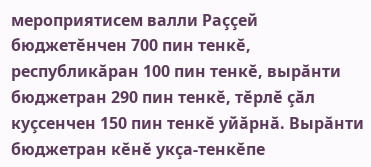мероприятисем валли Раççей бюджетĕнчен 700 пин тенкĕ, республикăран 100 пин тенкĕ, вырăнти бюджетран 290 пин тенкĕ, тĕрлĕ çăл куçсенчен 150 пин тенкĕ уйăрнă. Вырăнти бюджетран кĕнĕ укçа-тенкĕпе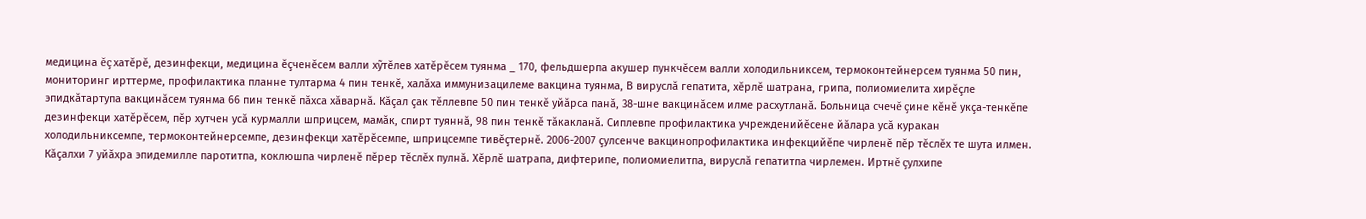медицина ĕç хатĕрĕ, дезинфекци, медицина ĕçченĕсем валли хỹтĕлев хатĕрĕсем туянма _ 170, фельдшерпа акушер пункчĕсем валли холодильниксем, термоконтейнерсем туянма 50 пин, мониторинг ирттерме, профилактика планне тултарма 4 пин тенкĕ, халăха иммунизацилеме вакцина туянма, В вируслă гепатита, хĕрлĕ шатрана, грипа, полиомиелита хирĕçле эпидкăтартупа вакцинăсем туянма 66 пин тенкĕ пăхса хăварнă. Кăçал çак тĕллевпе 50 пин тенкĕ уйăрса панă, 38-шне вакцинăсем илме расхутланă. Больница счечĕ çине кĕнĕ укçа-тенкĕпе дезинфекци хатĕрĕсем, пĕр хутчен усă курмалли шприцсем, мамăк, спирт туяннă, 98 пин тенкĕ тăкакланă. Сиплевпе профилактика учрежденийĕсене йăлара усă куракан холодильниксемпе, термоконтейнерсемпе, дезинфекци хатĕрĕсемпе, шприцсемпе тивĕçтернĕ. 2006-2007 çулсенче вакцинопрофилактика инфекцийĕпе чирленĕ пĕр тĕслĕх те шута илмен. Кăçалхи 7 уйăхра эпидемилле паротитпа, коклюшпа чирленĕ пĕрер тĕслĕх пулнă. Хĕрлĕ шатрапа, дифтерипе, полиомиелитпа, вируслă гепатитпа чирлемен. Иртнĕ çулхипе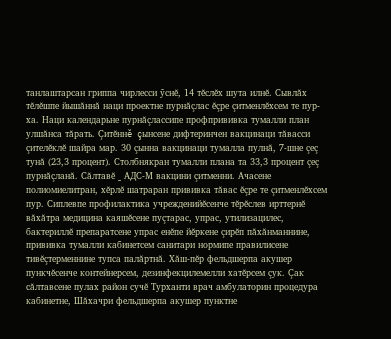танлаштарсан гриппа чирлесси ỹснĕ, 14 тĕслĕх шута илнĕ. Сывлăх тĕлĕшпе йышăннă наци проектне пурнăçлас ĕçре çитменлĕхсем те пур-ха. Наци календарьне пурнăçлассипе профпрививка тумалли план улшăнса тăрать. Çитĕннĕ çынсене дифтеринчен вакцинаци тăвасси çителĕклĕ шайра мар. 30 çынна вакцинаци тумалла пулнă, 7-шне çеç тунă (23,3 процент). Столбнякран тумалли плана та 33,3 процент çеç пурнăçланă. Сăлтавĕ _ АДС-М вакцини çитменни. Ачасене полиомиелитран, хĕрлĕ шатраран прививка тăвас ĕçре те çитменлĕхсем пур. Сиплевпе профилактика учрежденийĕсенче тĕрĕслев ирттернĕ вăхăтра медицина каяшĕсене пуçтарас, упрас, утилизацилес, бактериллĕ препаратсене упрас енĕпе йĕркене çирĕп пăхăнманнине, прививка тумалли кабинетсем санитари нормипе правилисене тивĕçтерменнине тупса палăртнă. Хăш-пĕр фельдшерпа акушер пункчĕсенче контейнерсем, дезинфекцилемелли хатĕрсем çук. Çак сăлтавсене пулах район сучĕ Турханти врач амбулаторин процедура кабинетне, Шăхачри фельдшерпа акушер пунктне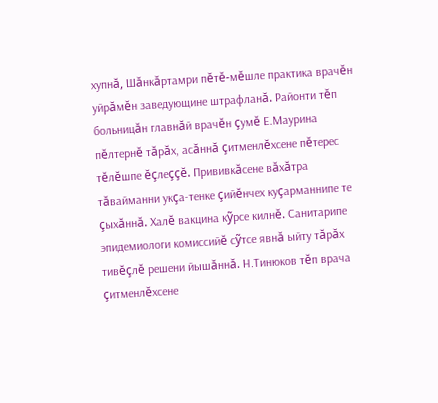хупнă, Шăнкăртамри пĕтĕ-мĕшле практика врачĕн уйрăмĕн заведующине штрафланă. Районти тĕп больницăн главнăй врачĕн çумĕ Е.Маурина пĕлтернĕ тăрăх, асăннă çитменлĕхсене пĕтерес тĕлĕшпе ĕçлеççĕ. Прививкăсене вăхăтра тăвайманни укçа-тенке çийĕнчех куçарманнипе те çыхăннă. Халĕ вакцина кỹрсе килнĕ. Санитарипе эпидемиологи комиссийĕ сỹтсе явнă ыйту тăрăх тивĕçлĕ решени йышăннă. Н.Тинюков тĕп врача çитменлĕхсене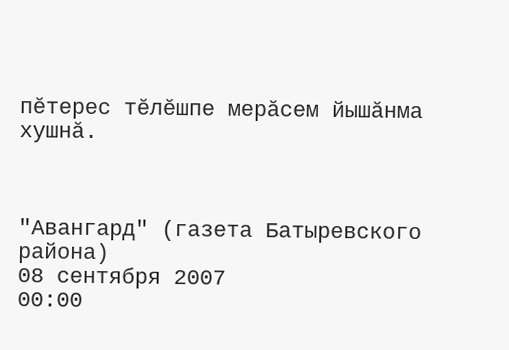пĕтерес тĕлĕшпе мерăсем йышăнма хушнă.



"Авангард" (газета Батыревского района)
08 сентября 2007
00:00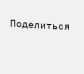Поделиться